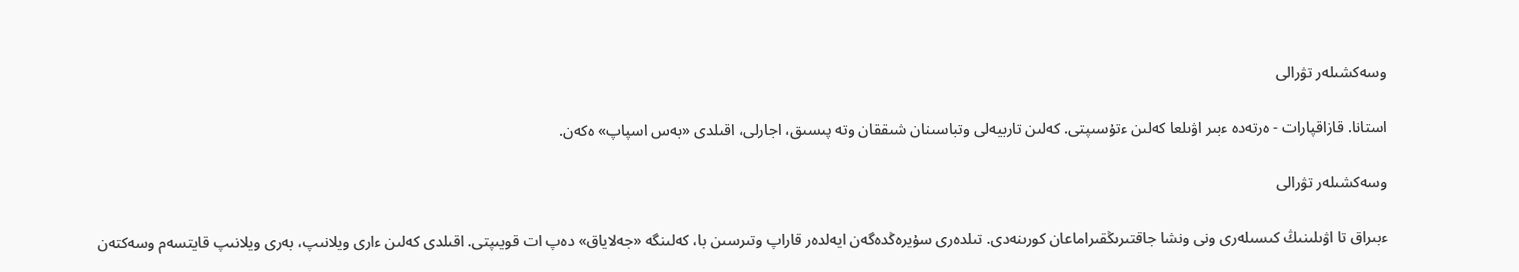وسەكشىلەر تۋرالى

استانا. قازاقپارات - ەرتەدە ءبىر اۋىلعا كەلىن ءتۇسىپتى. كەلىن تاربيەلى وتباسىنان شىققان وتە پىسىق، اجارلى، اقىلدى «بەس اسپاپ» ەكەن.

وسەكشىلەر تۋرالى

ءبىراق تا اۋىلىنىڭ كىسىلەرى ونى ونشا جاقتىرىڭقىراماعان كورىنەدى. تىلدەرى سۇيرەڭدەگەن ايەلدەر قاراپ وتىرسىن با، كەلىنگە «جەلاياق» دەپ ات قويىپتى. اقىلدى كەلىن ءارى ويلانىپ، بەرى ويلانىپ قايتسەم وسەكتەن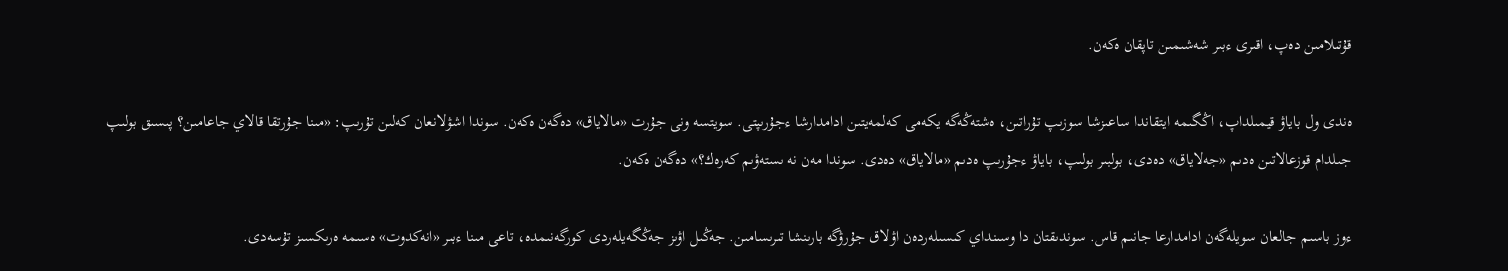قۇتىلامىن دەپ، اقىرى ءبىر شەشىمىن تاپقان ەكەن.

ەندى ول باياۋ قيمىلداپ، اڭگىمە ايتقاندا ساعىزشا سوزىپ تۇراتىن، ەشتەڭەگە يكەمى كەلمەيتىن ادامدارشا ءجۇرىپتى. سويتسە ونى جۇرت «مالاياق» دەگەن ەكەن. سوندا اشۋلانعان كەلىن تۇرىپ: «مىنا جۇرتقا قالاي جاعامىن؟ پىسىق بولىپ جىلدام قوزعالاتىن ەدىم «جەلاياق» دەدى، بولبىر بولىپ، باياۋ ءجۇرىپ ەدىم «مالاياق» دەدى. سوندا مەن نە ىستەۋىم كەرەك؟» دەگەن ەكەن.

ءوز باسىم جالعان سويلەگەن ادامدارعا جانىم قاس. سوندىقتان دا وسىنداي كىسىلەردەن اۋلاق جۇرۋگە بارىنشا تىرىسامىن. جەڭىل اۋىز جەڭگەيلەردى كورگەنىمدە، تاعى مىنا ءبىر «انەكدوت» ەسىمە ەرىكسىز تۇسەدى.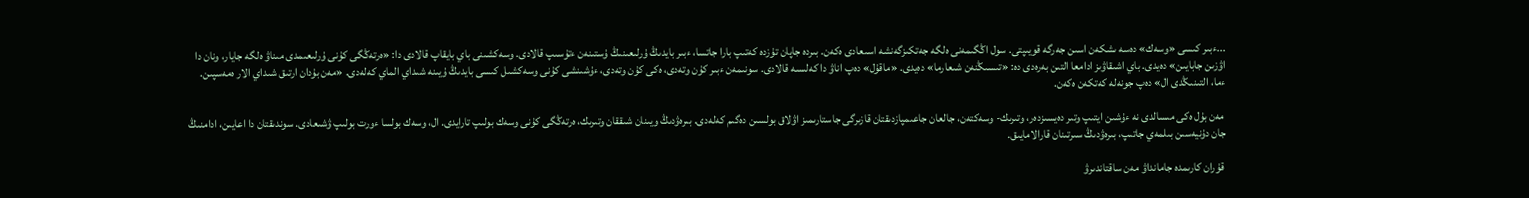...ءبىر كىسى «وسەك» دەسە ىشكەن اسىن جەرگە قويىپتى. سول اڭگىمەنى ەلگە جەتكىزگەنشە اسىعادى ەكەن. بىردە جاپان تۇزدە كەتىپ بارا جاتسا، ءبىر بايدىڭ ۇرلىعىنىڭ ۇستىنەن ءتۇسىپ قالادى. وسەكشىنى باي بايقاپ قالادى دا: «ەرتەڭگى كۇنى ۇرلىعىمدى مىناۋ ەلگە جايار، ونان دا اۋزىن جابايىن» دەيدى. باي اشىقاۋىز ادامعا التىن بەرەدى دە: «تىسىڭنەن شىعارما» دەيدى. «ماقۇل» دەپ اناۋ دا كەلىسە قالادى. سونىمەن ءبىر كۇن وتەدى، ەكى كۇن وتەدى، ءۇشىنشى كۇنى وسەكشىل كىسى بايدىڭ ۇيىنە شىداي الماي كەلەدى. «مەن بۇدان ارتىق شىداي الار ەمەسپىن. ءما، التىنىڭدى ال» دەپ جونەلە كەتكەن ەكەن.

 مەن بۇل ەكى مىسالدى نە ءۇشىن ايتىپ وتىر دەيسىزدەر، وتىرىك- وسەكتەن، جالعان جاعىمپازدىقتان قازىرگى جاستارىمىز اۋلاق بولسىن دەگىم كەلەدى. بىرەۋدىڭ ويىنان شىققان وتىرىك، ەرتەڭگى كۇنى وسەك بولىپ تارايدى. ال، وسەك بولسا ءورت بولىپ ۋشىعادى. سوندىقتان دا اعايىن، ادامنىڭ جان دۇنيەسىن بىلمەي جاتىپ، بىرەۋدىڭ سىرتىنان قارالامايىق.

 قۇران كارىمدە جامانداۋ مەن ساقتاندىرۋ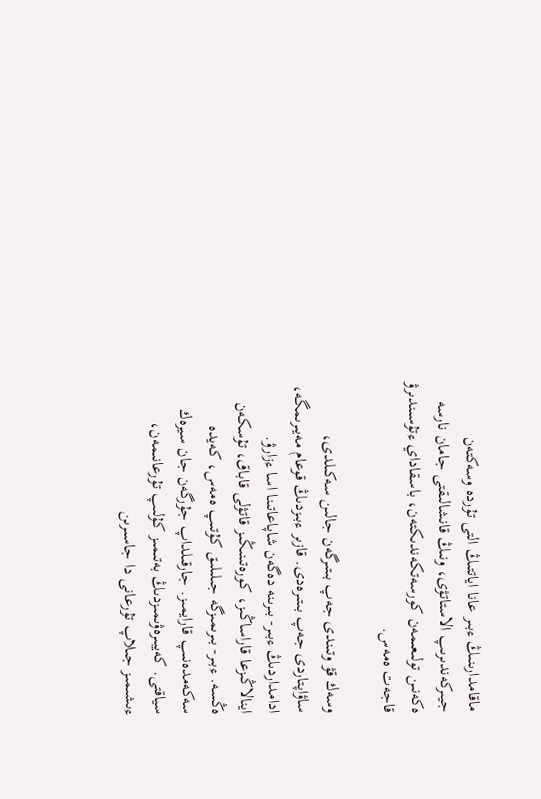ماقامدارىنىڭ ءبىر عانا اياتتىڭ التى تۇردە وسەكتەن جيىركەندىرىپ الاستاتۋى، ونىڭ قانشالىقتى جامان نارسە ەكەنىن تولىعىمەن كورسەتكەندىكتەن، باسقاداي ءتۇسىندىرۋ قاجەت ەمەس.

وسەك قۋ وتىندى جەپ بىتىرگەن جالىن سەكىلدى، ساۋاپتاردى جەپ بىتىرەدى. قازىر ءبىزدىڭ قوعام مەيىرىمگە، ادامداردىڭ ءبىر- بىرىنە دەگەن شاپاعاتىنا اسا ءزارۋ. اينالاڭىزعا قاراساڭىز، كورەتىنىڭىز قاتۋلى قاباق، تۇسكەن ەڭسە. ءبىر- بىرىمىزگە جىلىلىق كۇتىپ ەمەس، كەيدە سەكەمدەنىپ قارايمىز. جارقىلداپ جۇرگەن جان سيرەك سياقتى. كەيبىرەۋىمىزدىڭ بەتىمىز كۇلىپ تۇرعانىمەن، ءىشىمىز جىلاپ تۇرعانى دا جاسىرىن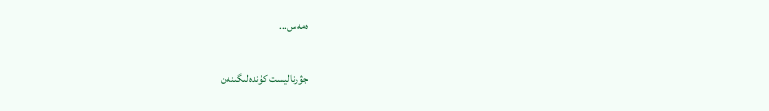ەمەس...

جۋرناليست كۇندەلىگىنەن